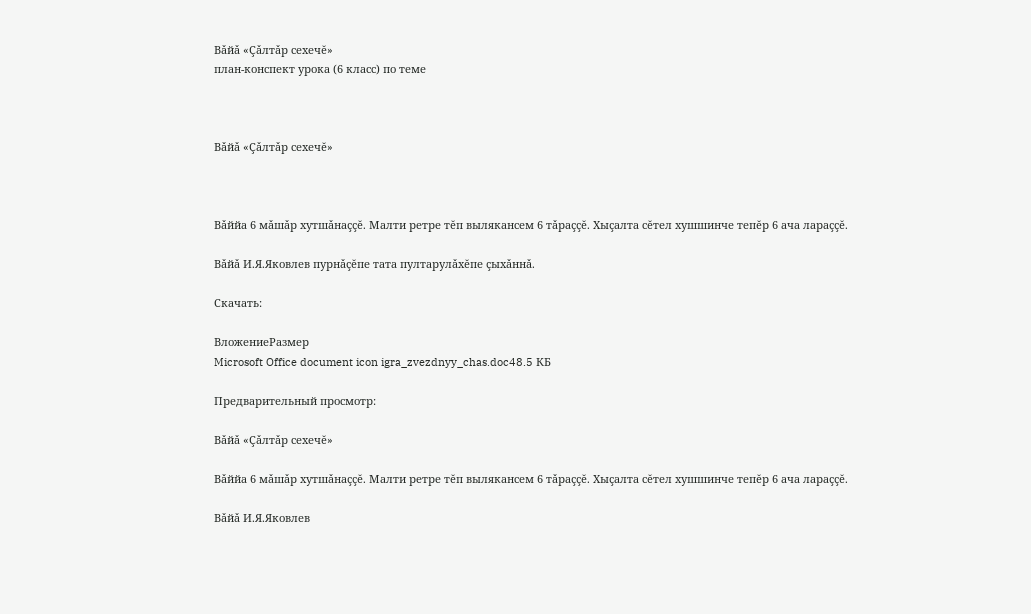Вǎйǎ «Çǎлтǎр сехечĕ»
план-конспект урока (6 класс) по теме



Вǎйǎ «Çǎлтǎр сехечĕ»



Вǎййа 6 мǎшǎр хутшǎнаççĕ. Малти ретре тĕп вылякансем 6 тǎраççĕ. Хыçалта сĕтел хушшинче тепĕр 6 ача лараççĕ.

Вǎйǎ И.Я.Яковлев пурнǎçĕпе тата пултарулǎхĕпе çыхǎннǎ.

Скачать:

ВложениеРазмер
Microsoft Office document icon igra_zvezdnyy_chas.doc48.5 КБ

Предварительный просмотр:

Вǎйǎ «Çǎлтǎр сехечĕ»

Вǎййа 6 мǎшǎр хутшǎнаççĕ. Малти ретре тĕп вылякансем 6 тǎраççĕ. Хыçалта сĕтел хушшинче тепĕр 6 ача лараççĕ.

Вǎйǎ И.Я.Яковлев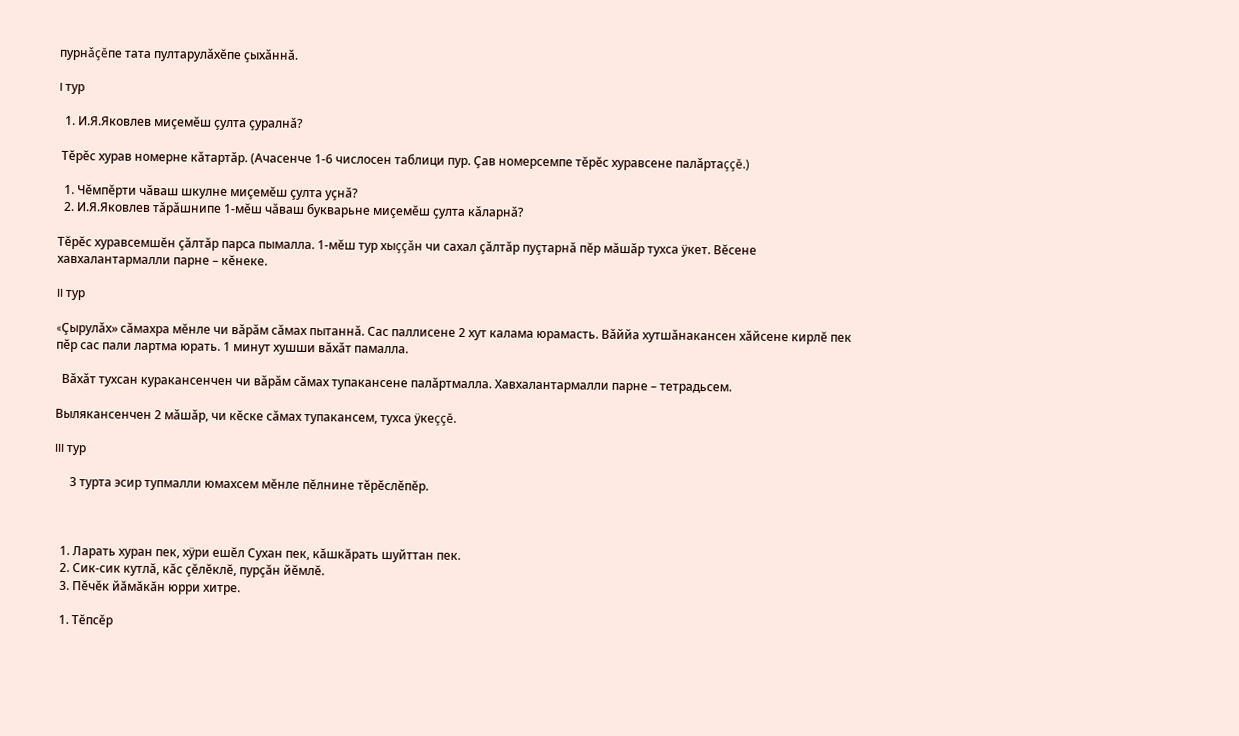пурнǎçĕпе тата пултарулǎхĕпе çыхǎннǎ.

I тур

  1. И.Я.Яковлев миçемĕш çулта çуралнǎ?

 Тĕрĕс хурав номерне кǎтартǎр. (Ачасенче 1-6 числосен таблици пур. Çав номерсемпе тĕрĕс хуравсене палǎртаççĕ.)

  1. Чĕмпĕрти чǎваш шкулне миçемĕш çулта уçнǎ?
  2. И.Я.Яковлев тǎрǎшнипе 1-мĕш чǎваш букварьне миçемĕш çулта кǎларнǎ?

Тĕрĕс хуравсемшĕн çǎлтǎр парса пымалла. 1-мĕш тур хыççǎн чи сахал çǎлтǎр пуçтарнǎ пĕр мǎшǎр тухса ÿкет. Вĕсене хавхалантармалли парне – кĕнеке.

II тур

«Çырулǎх» сǎмахра мĕнле чи вǎрǎм сǎмах пытаннǎ. Сас паллисене 2 хут калама юрамасть. Вǎййа хутшǎнакансен хǎйсене кирлĕ пек пĕр сас пали лартма юрать. 1 минут хушши вǎхǎт памалла.

  Вǎхǎт тухсан куракансенчен чи вǎрǎм сǎмах тупакансене палǎртмалла. Хавхалантармалли парне – тетрадьсем.

Вылякансенчен 2 мǎшǎр, чи кĕске сǎмах тупакансем, тухса ÿкеççĕ.

III тур

     3 турта эсир тупмалли юмахсем мĕнле пĕлнине тĕрĕслĕпĕр.



  1. Ларать хуран пек, хÿри ешĕл Сухан пек, кăшкăрать шуйттан пек.
  2. Сик-сик кутлă, кăс çĕлĕклĕ, пурçăн йĕмлĕ.
  3. Пĕчĕк йăмăкăн юрри хитре.

  1. Тĕпсĕр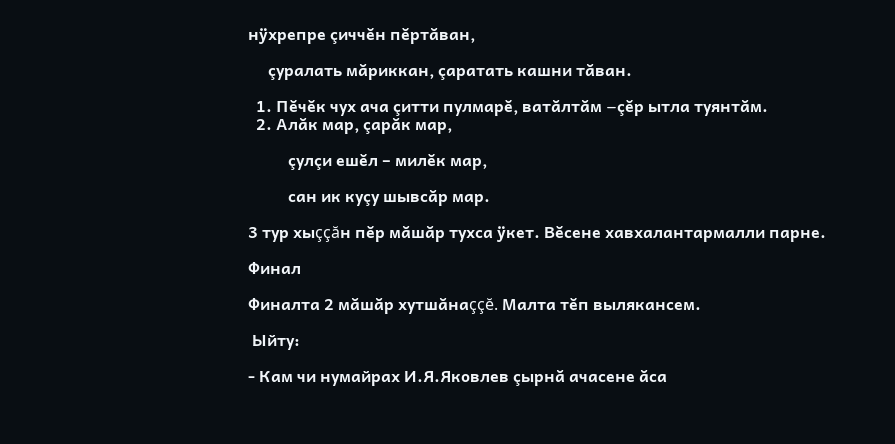нÿхрепре çиччĕн пĕртăван,

     çуралать мăриккан, çаратать кашни тăван.

  1. Пĕчĕк чух ача çитти пулмарĕ, ватăлтăм –çĕр ытла туянтăм.
  2. Алăк мар, çарăк мар,

          çулçи ешĕл – милĕк мар,

          сан ик куçу шывсăр мар.

3 тур хыççăн пĕр мăшăр тухса ÿкет. Вĕсене хавхалантармалли парне.

Финал

Финалта 2 мăшăр хутшăнаççĕ. Малта тĕп вылякансем.

 Ыйту:

- Кам чи нумайрах И.Я.Яковлев çырнă ачасене ăса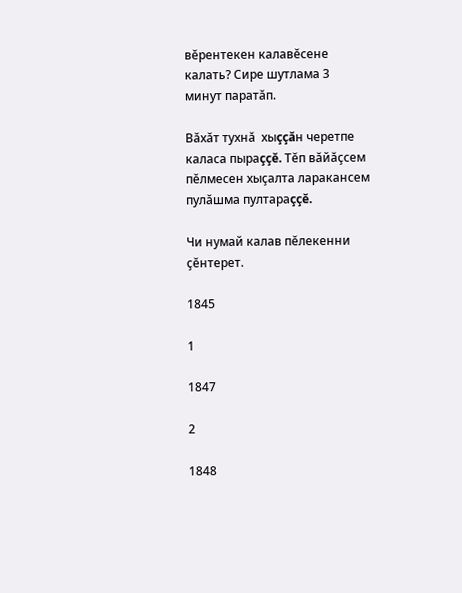вĕрентекен калавĕсене калать? Сире шутлама 3 минут паратăп.

Вăхăт тухнă  хыççăн черетпе каласа пыраççĕ. Тĕп вăйăçсем пĕлмесен хыçалта ларакансем пулăшма пултараççĕ.

Чи нумай калав пĕлекенни çĕнтерет.

1845

1

1847

2

1848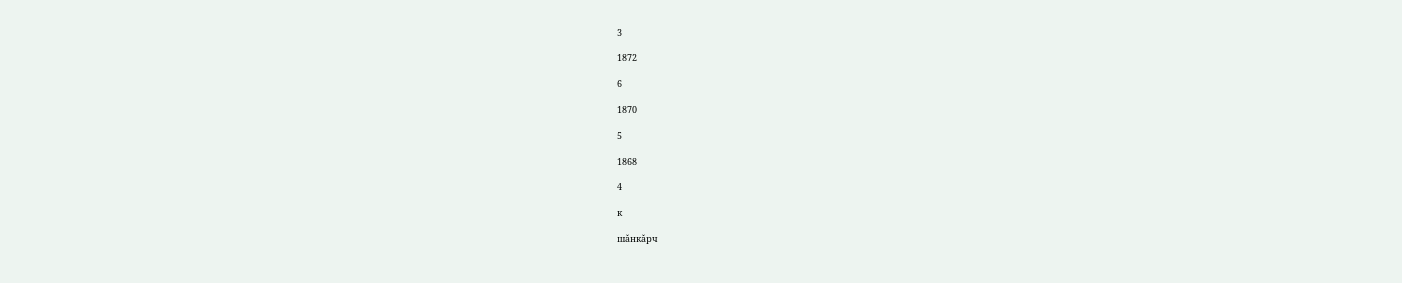3

1872

6

1870

5

1868

4

к

шǎнкǎрч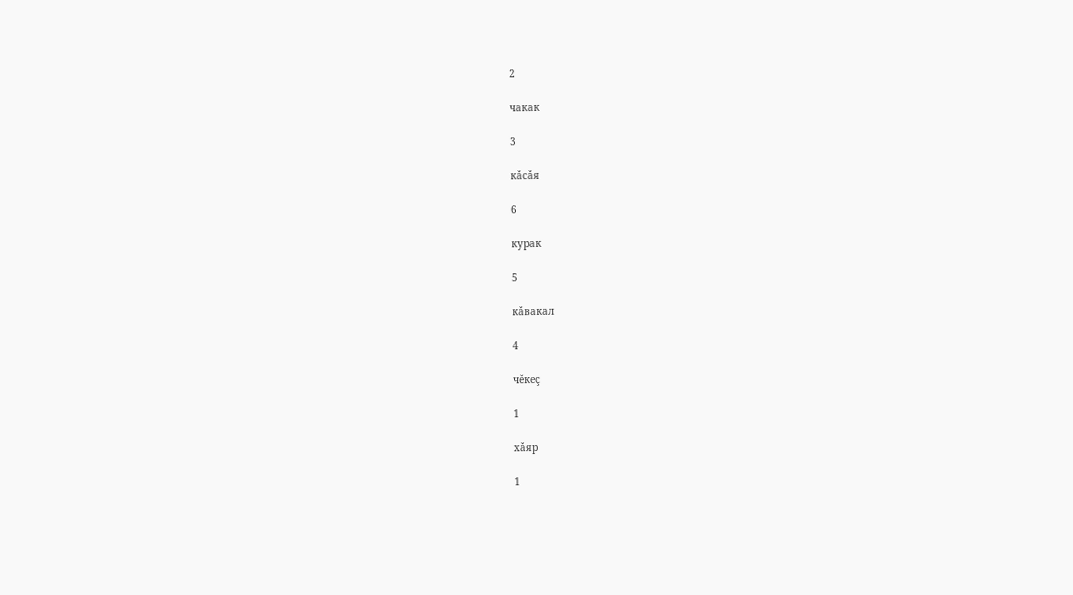2

чакак

3

кǎсǎя

6

курак

5

кǎвакал

4

чĕкеç

1

хǎяр

1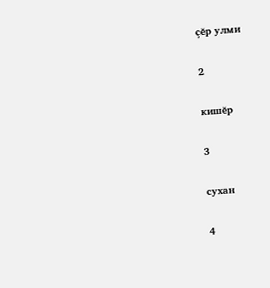çĕр улми

2

кишĕр

3

сухан

4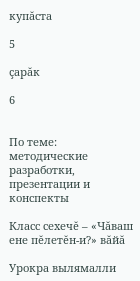купăста

5

çарăк

6


По теме: методические разработки, презентации и конспекты

Класс сехечĕ – «Чăваш ене пĕлетĕн-и?» вăйă

Урокра вылямалли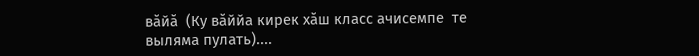вăйă  (Ку вăййа кирек хăш класс ачисемпе  те выляма пулать)....